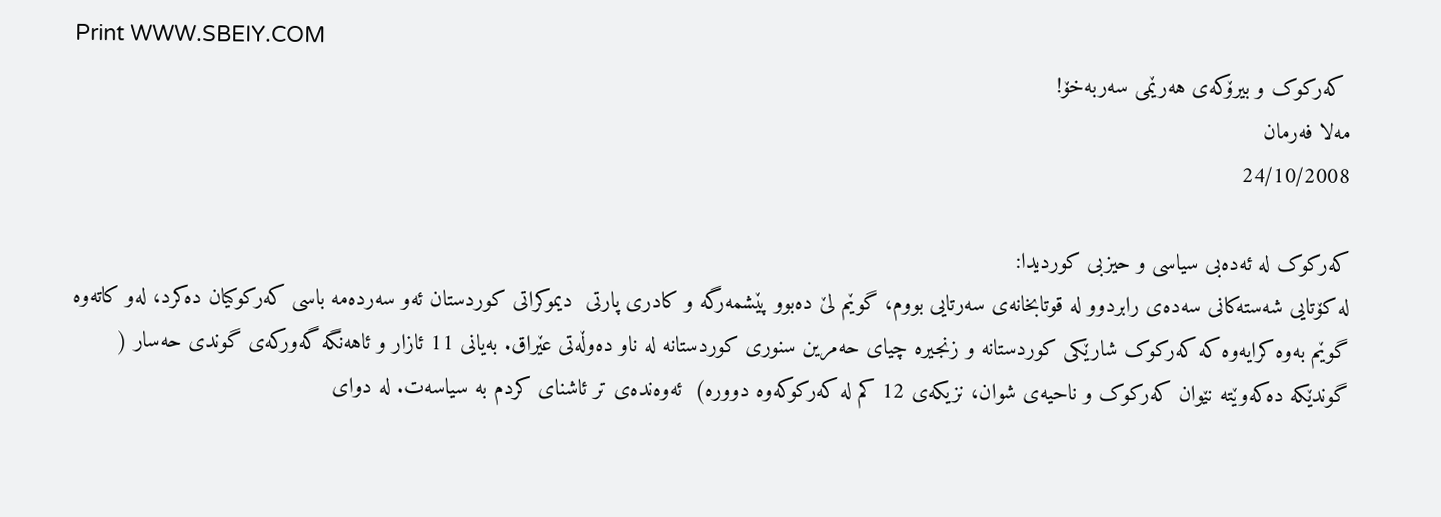Print WWW.SBEIY.COM
 که‌رکوک و بیرۆکه‌ی هه‌رێمی سه‌ربه‌خۆ!
مه‌لا فه‌رمان
24/10/2008

که‌رکوک له‌ ئه‌ده‌بی سیاسی و حیزبی کوردیدا:
له ‌کۆتایی شه‌سته‌کانی سه‌ده‌ی رابردوو له‌ قوتابخانه‌ی سه‌رتایی بووم، گوێم لێ ده‌بوو پێشمه‌رگه‌ و کادری پارتی  دیموکراتی کوردستان ئه‌و سه‌رده‌مه‌ باسی که‌رکوکیان ده‌کرد، له‌و کاته‌وه‌ گوێم به‌وه‌ کرایه‌وه‌ که‌ که‌رکوک شارێکی کوردستانه‌ و زنجیره‌ چیای حه‌مرین سنوری کوردستانه‌ له‌ ناو ده‌وڵه‌تی عێراق. به‌یانی 11 ئازار و ئاهه‌نگه‌ گه‌ورکه‌ی گوندی حه‌سار ( گوندێکه‌ ده‌که‌وێته‌ نێوان که‌رکوک و ناحیه‌ی شوان، نزیکه‌ی 12 کم له‌ که‌رکوکه‌وه‌ دووره‌)  ئه‌وه‌نده‌ی تر ئاشنای کردم به‌ سیاسه‌ت. له‌ دوای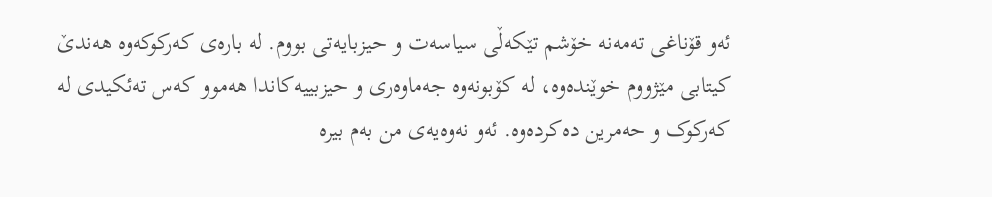ئه‌و قۆناغی ته‌مه‌نه‌ خۆشم تێکه‌ڵی سیاسه‌ت و حیزبایه‌تی بووم. له‌ باره‌ی که‌‌رکوکه‌وه‌ هه‌ندێ کیتابی مێژووم خوێنده‌وه‌، له‌ کۆبونه‌وه‌ جه‌ماوه‌ری و حیزبییه‌کاندا هه‌موو که‌س ته‌ئکیدی له‌ که‌رکوک و حه‌مرین ده‌کرده‌وه‌. ئه‌و نه‌وه‌یه‌ی من به‌م بیره‌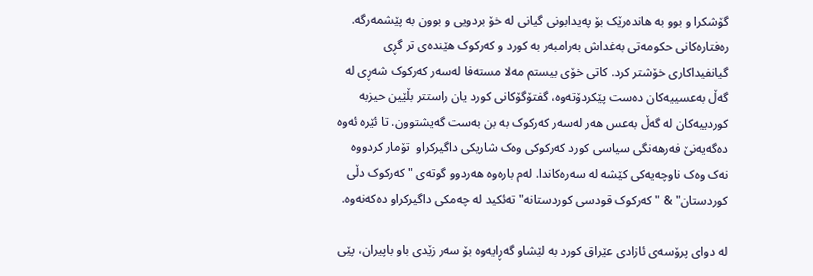گۆشکرا و بوو به‌ ها‌نده‌رێک بۆ په‌یدابونی گیانی له‌ خۆ بردویی و بوون به‌ پێشمه‌رگه‌. ره‌فتاره‌کانی حکومه‌تی به‌غداش به‌رامبه‌ر به‌ کورد و که‌رکوک هێنده‌ی تر گڕی گیانفیداکاری خۆشتر کرد. کاتی خۆی بیستم مه‌لا مسته‌فا له‌سه‌ر که‌رکوک شه‌ڕی له‌ گه‌ڵ به‌عسییه‌کان ده‌ست پێکردۆته‌وه‌، گفتۆگۆکانی کورد یان راستتر بڵێین حیزبه‌ کوردییه‌کان له‌ گه‌ڵ به‌عس هه‌ر له‌سه‌ر که‌رکوک به‌ بن به‌ست گه‌یشتوون‌. تا ئێره‌ ئه‌وه‌ ده‌گه‌یه‌نێ فه‌رهه‌نگی سیاسی کورد که‌رکوکی وه‌ک شاریکی داگیرکراو  تۆمار کردووه‌ نه‌ک وه‌ک ناوچه‌یه‌کی کێشه‌ له‌ سه‌ره‌کاندا. له‌م باره‌وه‌ هه‌ردوو گوته‌ی " که‌رکوک دڵی کوردستان" & " که‌رکوک قودسی کوردستانه‌" ته‌ئکید له چه‌مکی داگیرکراو ده‌که‌نه‌وه‌.

له‌ دوای پرۆسه‌ی ئازادی عێراق کورد به‌ لێشاو گه‌ڕایه‌وه‌ بۆ سه‌ر زێدی باو باپیران، پێی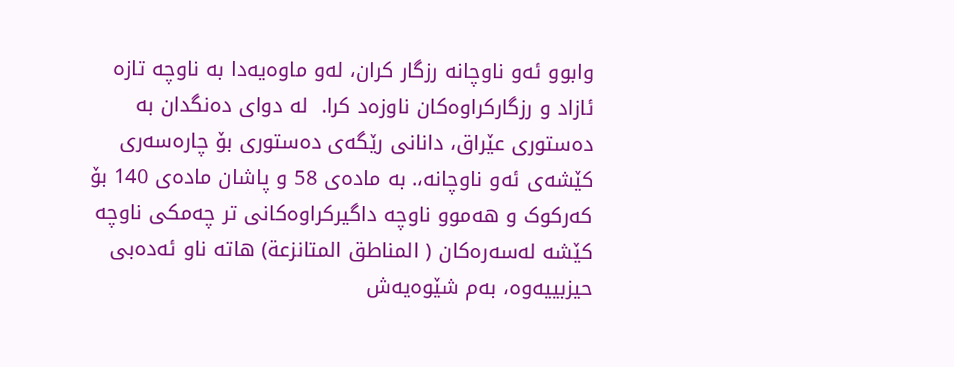وابوو ئه‌و ناوچانه‌ رزگار کران، له‌و ماوه‌یه‌دا به‌ ناوچه‌ تازه‌ ئازاد و رزگارکراوه‌کان ناوزه‌د کرا.  له‌ دوای ده‌نگدان به‌ ده‌ستوری عێراق، دانانی رێگه‌ی ده‌ستوری بۆ چاره‌سه‌ری کێشه‌ی ئه‌و ناوچانه،. به‌ ماده‌ی 58 و پاشان ماده‌ی 140 بۆ که‌رکوک و هه‌موو ناوچه‌ داگیرکراوه‌کانی تر چه‌مکی ناوچه‌ کێشه‌ له‌سه‌ره‌کان ( المناطق المتانزعة) هاته‌ ناو ئه‌ده‌بی حیزبییه‌وه‌، به‌م شێوه‌یه‌ش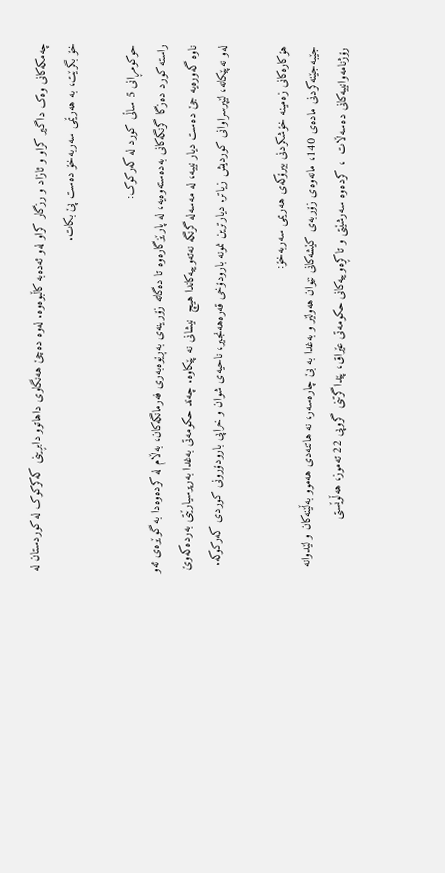چه‌مکه‌کانی وه‌ک داگیر کراو و ئازاد و رزگار کراو له‌و ئه‌ده‌به‌ کاڵبوه‌وه‌. له‌وه‌ ده‌چێ هه‌نگاوی داهاتوو دابڕینی که‌کرکوک له‌ کوردستان له‌ خۆ بگرێت، به‌ هه‌رێمی سه‌ربه‌خۆ ده‌ست پێ بکات.

حوکومڕانی 5 ساڵی کورد له‌ که‌رکوک:
راسته کورد ده‌زگا گرنگه‌کانی به‌ده‌سته‌وه‌یه‌، له‌ پارێزگاره‌وه‌ تا ده‌گاته‌ زۆرینه‌ی به‌ڕێوه‌به‌ری فه‌رمانگه‌کان، به‌ڵام له‌ کرده‌وه‌دا به‌ گوێره‌ی ئه‌و ناوه‌ گه‌وره‌یه‌ جێ ده‌ست دیار نییه‌، له‌ مه‌سه‌له‌ گرنگه‌ نه‌ته‌وییه‌کاندا هیچ  نیشانی نه‌ پێکاوه‌. چه‌ند حکومه‌تی به‌غدا به‌رپرسیارێتی به‌رده‌که‌وێ له‌و نه‌پێکانه‌، لێپرسراوانی کوردیش زیاتر. دیارترین نمونه‌ بارودۆخی قه‌ره‌هه‌نجیر، ناحیه‌ی شوان و خراپی بارودۆ‌رونی کوردی که‌رکوکه‌‌.

هۆکاره‌کانی زه‌مینه‌ خۆشکردنی بیرۆکه‌ی هه‌ریمی سه‌ربه‌خۆ:
جێبه‌جێنه‌کردنی ماده‌ی 140، مانه‌وه‌ی زۆربه‌ی کێشه‌کانی نێوان هه‌ولێر و به‌غدا به‌ بێ چاره‌سه‌ر، نه‌ هاتنه‌دی هه‌موو به‌ڵێنه‌کان و لێدوانه‌ رۆژنامه‌وانییه‌کانی ده‌سه‌ڵات  ، کرده‌وه‌ سه‌رشێتی و تاکڕه‌وییه‌کانی حکومه‌تی عێراق، پێداگرتنی گروپی 22 ته‌موز، هه‌ڵوێستی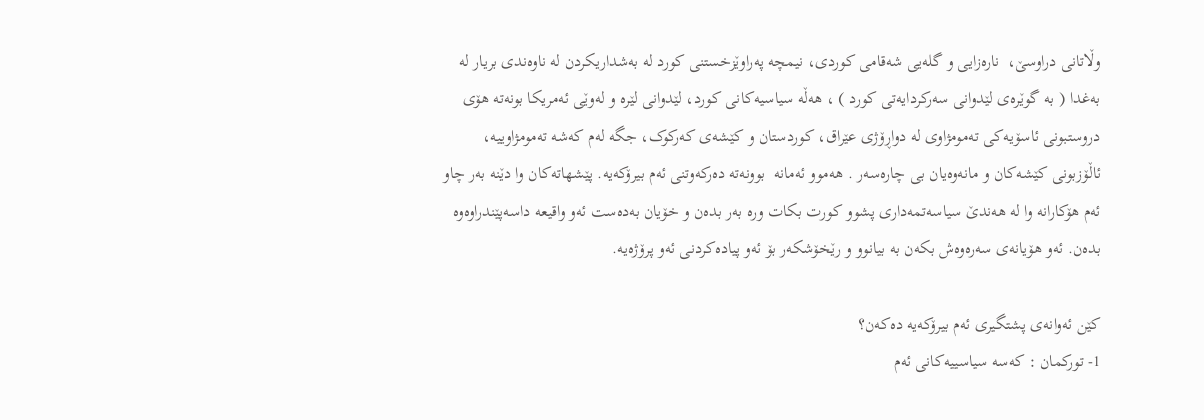وڵاتانی دراوسێ،  ناره‌زایی و گله‌یی شه‌قامی کوردی، نیمچه‌ په‌راوێزخستنی کورد له‌ به‌شداریکردن له‌ ناوه‌ندی بریار له‌ به‌غدا ( به‌ گوێره‌ی لێدوانی سه‌رکردایه‌تی کورد ) ، هه‌ڵه‌ سیاسیه‌کانی کورد، لێدوانی لێره‌ و‌ له‌وێی ئه‌مریکا بونه‌ته‌ هۆی دروستبونی ئاسۆیه‌کی ته‌مومژاوی له‌ دواڕۆژی عێراق، کوردستان و کێشه‌ی که‌رکوک، جگه‌ له‌م که‌شه‌ ته‌مومژاوییه‌، ئاڵۆزبونی کێشه‌کان و مانه‌وه‌یان بی چاره‌سه‌ر . هه‌موو ئه‌مانه ‌ بوونه‌ته‌ ده‌رکه‌وتنی ئه‌م بیرۆکه‌یه‌. پێشهاته‌کان وا دێنه‌ به‌ر چاو ئه‌م هۆکارانه‌ وا‌ له‌ هه‌ندێ سیاسه‌تمه‌داری پشوو کورت بکات وره‌ به‌ر بده‌ن و خۆیان به‌ده‌ست ئه‌و واقیعه‌ داسه‌پێندراوه‌وه‌ بده‌ن. ئه‌و هۆیانه‌ی سه‌ره‌وه‌ش بکه‌ن به‌ بیانوو و رێخۆشکه‌ر بۆ ئه‌و پیاده‌کردنی ئه‌و پرۆژه‌یه‌.

کێن ئه‌وانه‌ی پشتگیری ئه‌م بیرۆکه‌یه‌ ده‌که‌ن؟
1- تورکمان : که‌سه‌ سیاسییه‌کانی ئه‌م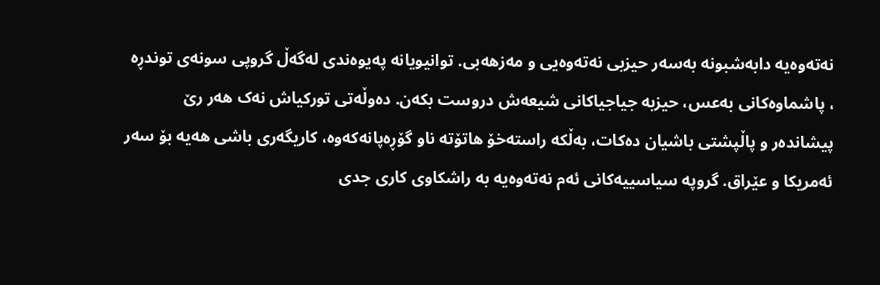نه‌ته‌وه‌یه‌ دابه‌شبونه‌ به‌سه‌ر حیزبی نه‌ته‌وه‌یی و مه‌زهه‌بی. توانیویانه‌ په‌یوه‌ندی له‌گه‌ڵ گروپی سونه‌ی توندڕه‌ ، پاشماوه‌کانی به‌عس، حیزبه‌ جیاجیاکانی شیعه‌ش دروست بکه‌ن. ده‌وڵه‌تی تورکیاش نه‌ک هه‌ر رێ پیشانده‌ر و پاڵپشتی باشیان ده‌کات، به‌ڵکه‌ راسته‌خۆ هاتۆته‌ ناو گۆڕه‌پانه‌که‌وه‌، کاریگه‌ری باشی هه‌یه‌ بۆ سه‌ر ئه‌مریکا و عێراق. گروپه‌ سیاسییه‌کانی ئه‌م نه‌ته‌وه‌یه‌ به‌ راشکاوی کاری جدی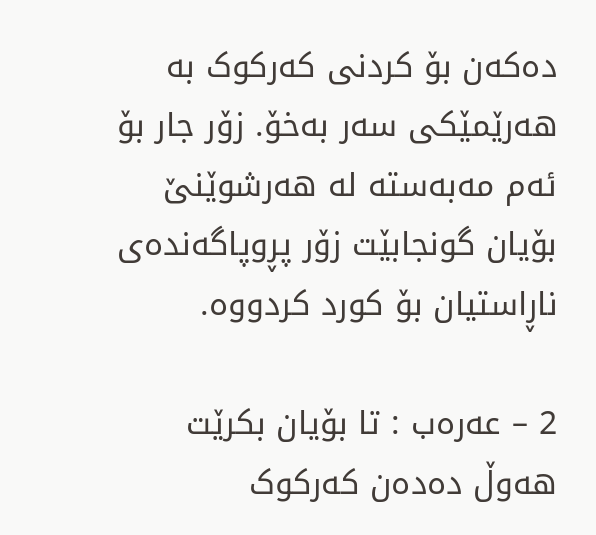ده‌که‌ن بۆ کردنی که‌رکوک به‌ هه‌رێمێکی سه‌ر به‌خۆ. زۆر جار بۆ ئه‌م مه‌به‌سته‌ له‌ هه‌رشوێنێ بۆیان گونجابێت زۆر پڕوپاگه‌نده‌ی ناڕاستیان بۆ کورد کردووه‌.

2 – عه‌ره‌ب : تا بۆیان بکرێت هه‌وڵ ده‌ده‌ن که‌رکوک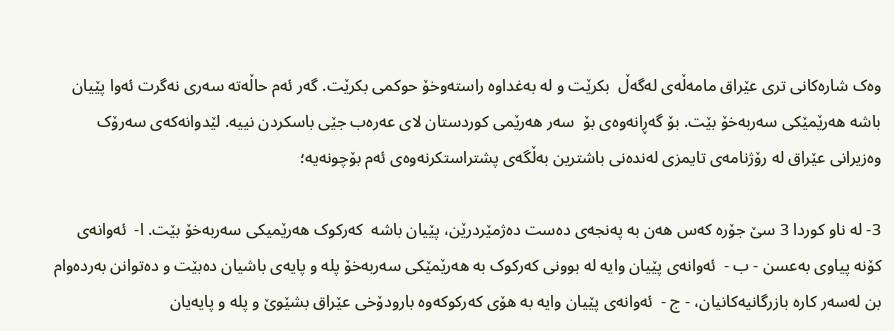وه‌ک شاره‌کانی تری عێراق مامه‌ڵه‌ی له‌گه‌ڵ  بکرێت و له‌ به‌غداوه‌ راسته‌وخۆ حوکمی بکرێت. گه‌ر ئه‌م حاڵه‌ته‌ سه‌ری نه‌گرت ئه‌وا پێیان باشه‌ هه‌رێمێکی سه‌ربه‌خۆ بێت. بۆ گه‌ڕانه‌وه‌ی بۆ  سه‌ر هه‌رێمی کوردستان لای عه‌ره‌ب جێی باسکردن نییه‌. لێدوانه‌که‌ی سه‌رۆک وه‌زیرانی عێراق له‌ رۆژنامه‌ی تایمزی له‌نده‌نی باشترین به‌ڵگه‌ی پشتراستکرنه‌وه‌ی ئه‌م بۆچونه‌یه‌؛

3- له‌ ناو کوردا 3 سێ جۆره‌ که‌س هه‌ن به‌ په‌نجه‌ی ده‌ست ده‌ژمێردرێن، پێیان باشه‌  که‌رکوک هه‌رێمیکی سه‌ربه‌خۆ بێت. ا-  ئه‌وانه‌ی کۆنه‌ پیاوی به‌عسن‌ - ب -  ئه‌وانه‌ی پێیان وایه‌ له‌ بوونی که‌رکوک به‌ هه‌رێمێکی سه‌ربه‌خۆ پله‌ و پایه‌ی باشیان ده‌بێت و ده‌توانن به‌رده‌وام بن له‌سه‌ر کاره‌ بازرگانیه‌کانیان‌، - ج -  ئه‌وانه‌ی پێیان وایه‌ به‌ هۆی که‌رکوکه‌وه‌ بارودۆخی عێراق بشێوێ و پله‌ و پایه‌یان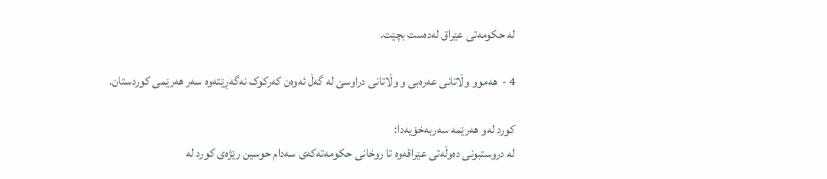له‌ حکومه‌تی عێراق له‌ده‌ست بچێت.

4 -  هه‌موو وڵاتانی عه‌ره‌بی و وڵاتانی دراوسێ له‌ گه‌ڵ ئه‌وه‌ن که‌رکوک نه‌گه‌ڕێته‌وه‌ سه‌ر هه‌رێمی کوردستان.

کورد له‌و هه‌رێمه‌ سه‌ربه‌خۆیه‌دا:
له‌ دروستبونی ده‌وڵه‌تی عێراقه‌وه‌ تا روخانی حکومه‌ته‌که‌ی سه‌دام حوسین رێژه‌ی کورد له‌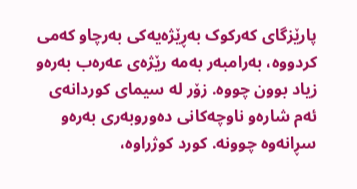پارێزگای که‌رکوک به‌ڕێژه‌یه‌کی به‌رچاو که‌می کردووه‌، به‌رامبه‌ر به‌مه‌ رێژه‌ی عه‌ره‌ب به‌ره‌و زیاد بوون چووه‌. زۆر له‌ سیمای کوردانه‌ی ئه‌م شاره‌و ناوچه‌کانی ده‌وروبه‌ری به‌ره‌و سڕانه‌وه‌ چوونه‌. کورد کوژراوه‌،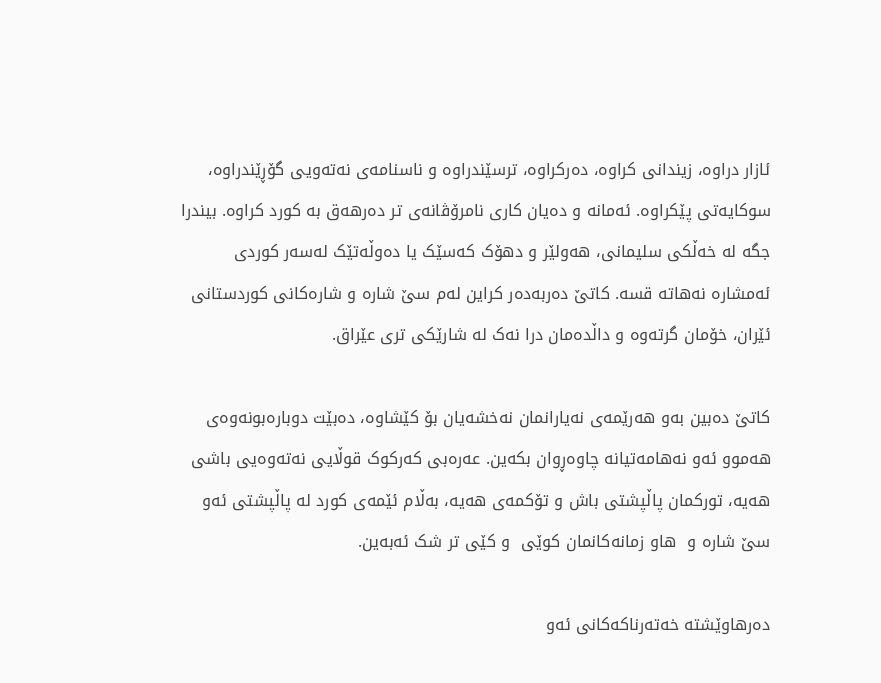ئازار دراوه‌، زیندانی کراوه‌، ده‌رکراوه‌، ترسێندراوه‌ و ناسنامه‌ی نه‌ته‌ویی گۆڕێندراوه‌، سوکایه‌تی پێکراوه‌. ئه‌مانه‌ و ده‌یان کاری نامرۆڤانه‌ی تر ده‌رهه‌ق به‌ کورد کراوه‌. بیندرا جگه‌ له‌ خه‌ڵکی سلیمانی، هه‌ولێر و دهۆک که‌سێک یا ده‌وڵه‌تێک له‌سه‌ر کوردی ئه‌مشاره‌ نه‌هاته‌ قسه‌. کاتێ ده‌ربه‌ده‌ر کراین له‌م سێ شاره و شاره‌کانی کوردستانی ئێران،‌ خۆمان گرته‌وه و داڵده‌مان درا نه‌ک له‌ شارێکی تری عێراق.

کاتێ ده‌بین به‌و هه‌رێمه‌ی نه‌یارانمان نه‌خشه‌یان بۆ کێشاوه‌، ده‌بێت دوباره‌بونه‌وه‌ی هه‌موو ئه‌و نه‌هامه‌تیانه چاوه‌ڕوان بکه‌ین. عه‌ره‌بی که‌رکوک قوڵایی نه‌ته‌وه‌یی باشی هه‌یه‌، تورکمان پاڵپشتی باش و تۆکمه‌ی هه‌یه‌، به‌ڵام ئێمه‌ی کورد له‌ پاڵپشتی ئه‌و سێ شاره و  هاو زمانه‌کانمان‌ کوێی  و کێی تر شک ئه‌به‌ین.

ده‌رهاوێشته‌ خه‌ته‌رناکه‌کانی ئه‌و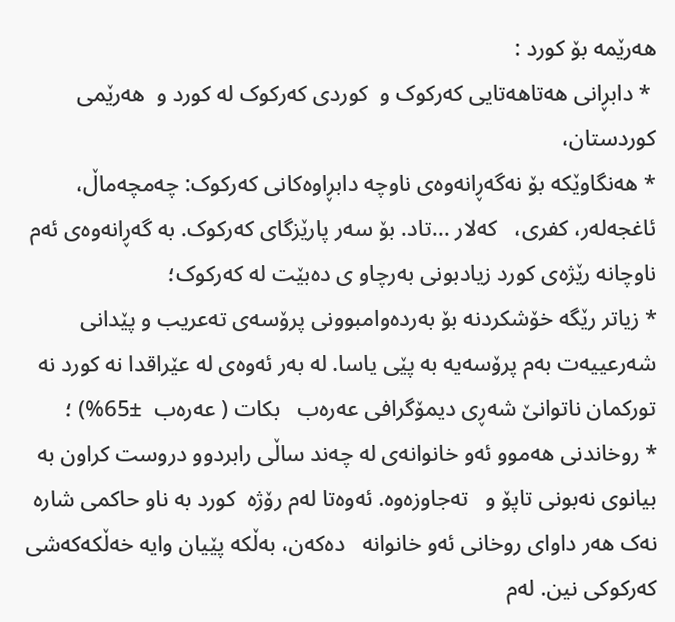هه‌رێمه‌ بۆ کورد ‌:
 * دابڕانی هه‌تاهه‌تایی که‌رکوک و  کوردی که‌رکوک‌ له‌ کورد و  هه‌رێمی کوردستان،
* هه‌نگاوێکه‌ بۆ نه‌گه‌ڕانه‌وه‌ی ناوچه‌ دابڕاوه‌کانی که‌رکوک: چه‌مچه‌ماڵ، ئاغجه‌له‌ر، کفری،   که‌لار ...تاد. بۆ سه‌ر پارێزگای که‌رکوک. به‌ گه‌ڕانه‌وه‌ی ئه‌م ناوچانه‌ رێژه‌ی کورد زیادبونی به‌رچاو ی ده‌بێت له‌ که‌رکوک؛
* زیاتر رێگه‌ خۆشکردنه‌ بۆ به‌رده‌وامبوونی پرۆسه‌ی ته‌عریب و پێدانی شه‌رعییه‌ت به‌م پرۆسه‌یه‌ به‌ پێی یاسا. له‌ به‌ر ئه‌وه‌ی له‌ عێراقدا نه‌ کورد نه‌ تورکمان ناتوانێ شه‌ڕی دیمۆگرافی عه‌ره‌ب   بکات ( عه‌ره‌ب  ±65%) ؛
* روخاندنی هه‌موو ئه‌و خانوانه‌ی له‌ چه‌ند ساڵی رابردوو دروست کراون به‌ بیانوی نه‌بونی تاپۆ و   ته‌جاوزه‌وه‌. ئه‌وه‌تا له‌م رۆژه‌ ‌ کورد به‌ ناو حاکمی شاره‌ نه‌ک هه‌ر داوای روخانی ئه‌و خانوانه‌   ده‌که‌ن، به‌ڵکه‌ پێیان وایه‌ خه‌ڵکه‌که‌شی که‌رکوکی نین. له‌م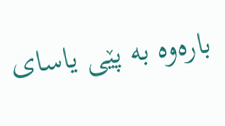باره‌وه‌ به‌ پێی یاسای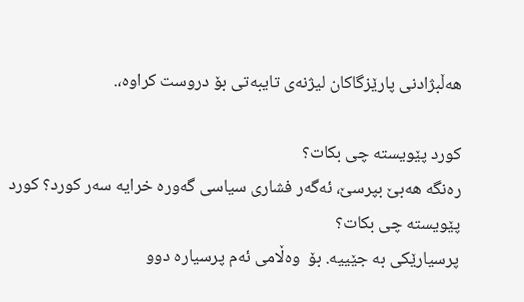هه‌ڵبژادنی پارێزگاکان لیژنه‌ی تایبه‌تی بۆ دروست کراوه‌،.

کورد پێویسته‌ چی بکات؟
ره‌نگه‌ هه‌بێ بپرسێ، ئه‌گه‌ر فشاری سیاسی گه‌وره‌ خرایه‌ سه‌ر کورد؟ کورد پێویسته‌ چی بکات؟‌
پرسیارێکی به‌ جێییه‌. بۆ  وه‌ڵامی ئه‌م پرسیاره‌ دوو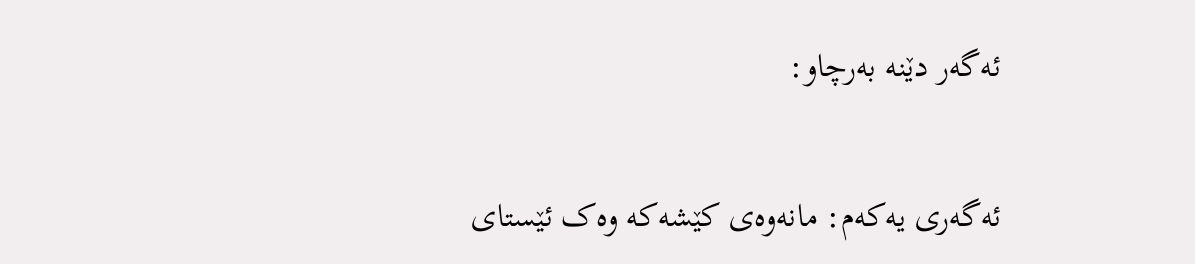ئه‌گه‌ر دێنه‌ به‌رچاو:

ئه‌گه‌ری یه‌که‌م: مانه‌وه‌ی کێشه‌که‌ وه‌ک ئێستای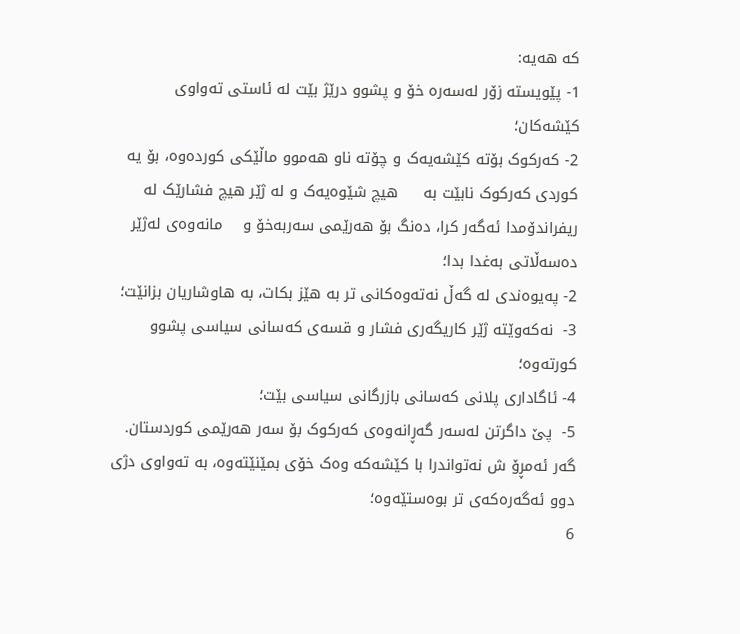که‌ هه‌یه‌:
1- پێویسته‌ زۆر له‌سه‌ره‌ خۆ و پشوو درێژ بێت له‌ ئاستی ته‌واوی کێشه‌کان؛
2- که‌رکوک بۆته‌ کێشه‌یه‌ک و چۆته‌ ناو هه‌موو ماڵێکی کورده‌وه‌، بۆ یه‌ کوردی که‌رکوک نابێت به‌     هیچ شێوه‌یه‌ک و له ژێر هیچ فشارێک له‌ ریفراندۆمدا ئه‌گه‌ر کرا، ده‌نگ بۆ هه‌رێمی سه‌ربه‌خۆ و    مانه‌وه‌ی له‌ژێر ده‌سه‌ڵاتی به‌غدا بدا؛
2- په‌یوه‌ندی له‌ گه‌ڵ نه‌ته‌وه‌کانی تر به‌ هێز بکات، به‌ هاوشاریان بزانێت؛
3-  نه‌که‌وێته‌ ژێر کاریگه‌ری فشار و قسه‌ی که‌سانی سیاسی پشوو کورته‌وه؛
4- ئاگاداری پلانی که‌سانی بازرگانی سیاسی بێت؛
5-  پێ داگرتن له‌سه‌ر گه‌ڕانه‌وه‌ی که‌رکوک بۆ سه‌ر هه‌رێمی کوردستان. گه‌ر ئه‌مڕۆ ش نه‌تواندرا با کێشه‌که‌ وه‌ک خۆی بمێنێته‌وه‌، به‌ ته‌واوی دژی دوو ئه‌گه‌ره‌که‌ی تر بوه‌ستێه‌وه‌؛
6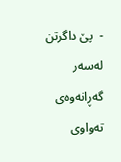-  پێ داگرتن له‌سه‌ر گه‌ڕانه‌وه‌ی ته‌واوی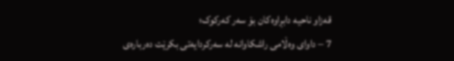قه‌زاو ناحیه‌ دابڕاوه‌کان بۆ سه‌ر که‌رکوک؛
7 – داوای وه‌ڵامی راشکاوانه‌ له‌ سه‌رکردایه‌تی بکرێت ده‌رباره‌ی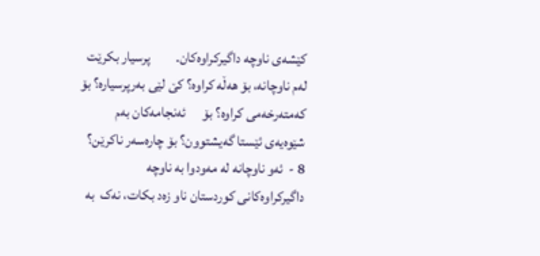کێشه‌ی ناوچه داگیرکراوه‌کان.         پرسیار بکرێت له‌‌م ناوچانه‌، بۆ هه‌ڵه‌ کراوه‌؟ کێ لێی به‌رپرسیاره‌؟ بۆ که‌مته‌رخه‌می کراوه‌؟ بۆ      ئه‌نجامه‌کان به‌م‌ شێوه‌یه‌ی ئێستا گه‌یشتوون‌؟ بۆ چاره‌سه‌ر ناکرێن؟
8 -  ئه‌و ناوچانه‌‌ له‌ مه‌ودوا به‌ ناوچه‌ داگیرکراوه‌کانی کوردستان ناو زه‌د بکات، نه‌ک  به‌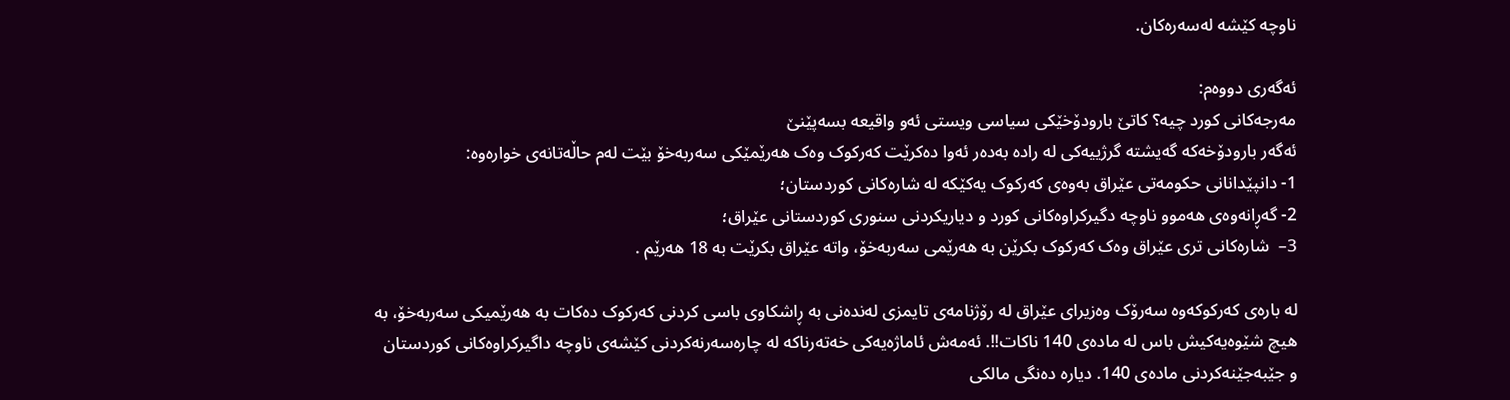ناوچه‌ کێشه‌ له‌سه‌ره‌کان.

ئه‌گه‌ری دووه‌م:
مه‌رجه‌کانی کورد چیه‌؟‌ کاتێ بارودۆخێکی سیاسی ویستی ئه‌و واقیعه‌ بسه‌پێنێ‌
ئه‌گه‌ر بارودۆخه‌که‌ گه‌یشته‌ گرژییه‌کی له‌ راده‌ به‌ده‌ر ئه‌وا ده‌کرێت که‌رکوک وه‌ک هه‌رێمێکی سه‌ربه‌خۆ بێت له‌م حاڵه‌تانه‌ی خواره‌وه‌:
1- دانپێدانانی حکومه‌تی عێراق به‌وه‌ی که‌رکوک یه‌کێکه‌ له‌ شاره‌کانی کوردستان؛
2- گه‌ڕانه‌وه‌ی هه‌موو ناوچه‌ دگیرکراوه‌کانی کورد و دیاریکردنی سنوری کوردستانی عێراق؛
3–  شاره‌کانی تری عێراق وه‌ک که‌رکوک بکرێن به‌ هه‌رێمی سه‌ربه‌خۆ، واته‌ عێراق بکرێت به‌ 18 هه‌رێم .

له‌‌ باره‌ی که‌رکوکه‌وه‌ سه‌رۆک وه‌زیرای عێراق له‌ رۆژنامه‌ی تایمزی له‌نده‌نی به‌ ڕاشکاوی باسی کردنی که‌رکوک ده‌کات به‌ هه‌رێمیکی سه‌ربه‌خۆ، به‌ هیچ شێوه‌یه‌کیش باس له‌ ماده‌ی 140 ناکات!!. ئه‌مه‌ش ئاماژه‌یه‌کی خه‌ته‌رناکه‌ له‌ چاره‌سه‌رنه‌کردنی کێشه‌ی ناوچه‌ داگیرکراوه‌کانی کوردستان و جێبه‌جێنه‌کردنی ماده‌ی 140. دیاره‌ ده‌نگی مالکی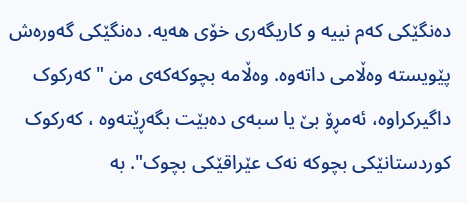ده‌نگێکی که‌م نییه‌ و کاریگه‌ری خۆی هه‌یه‌. ده‌نگێکی گه‌وره‌ش پێویسته‌ وه‌ڵامی داته‌وه‌. وه‌ڵامه‌ بچوکه‌که‌ی من " که‌رکوک داگیرکراوه‌، ئه‌مڕۆ بێ یا سبه‌ی ده‌بێت بگه‌ڕێته‌وه‌ ، که‌رکوک کوردستانێکی بچوکه‌ نه‌ک عێراقێکی بچوک". به‌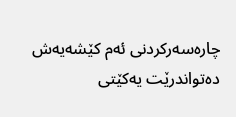چاره‌سه‌رکردنی ئه‌م کێشه‌یه‌ش ده‌تواندرێت یه‌کێتی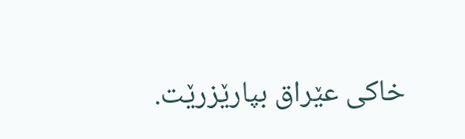خاکی عێراق بپارێزرێت.